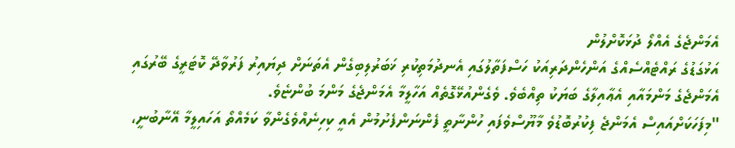އެމަންޖެގެ އެއްލޯ ދުޅަކޮށްލުން
އަޅުގަޑުގެ ރައްޓެއްސެއްގެ އަންހެންދަރިއަކު ހަސްފަތާލުގައި އެނދުމަތިކުރި ޚަބަރުލިބިގެން އެތަނަށް ދިޔައިރު ފަރުވާދޭ ކޮޓަރީގެ ބޭރުގައި އެމަންޖެގެ މަންމައާއި އެޢާއިލާގެ ބަޔަކު ތިއްބެވެ. ވެގެންއުޅޭގޮތެއް އަހާލީމާ އެމަންޖެގެ މަންމަ ބުންޏެވެ.
"މިފަހަކަށްއައިސް އެމަންޖެ ފިކުރުބޮޑުވެ މާޔޫސްވެފައި ހުންނާތީ ފެންނަންފެށުމުން އެއީ ކިހިނެއްވެގެންވާ ކަމެއްތޯ އަހައިލީމާ އޭނާބުނީ،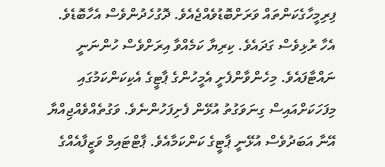ފިރިމީހާގެކަންތައް ވަރަށްބޮޑުވެއްޖެއެވެ. ދޮގުހެދުންވެސް އެހާބޮޑެވެ. އެހާ ރުޅިވެސް ގަދައެވެ. ކިރިޔާ ކަމެއްވާ އިރަށްވެސް ހުންނަނީ ނައްޓާފައެވެ. މިހެންވާންފެށީ އެމީހުންގެ ޕާޓީގެ އެކިކަންކަމުގައި މިފަހަކަށްއައިސް ގިނަވަގުތު އުޅޭން ފެށިފަހުންނެވެ. ވަގުތެއްވެއްޖިއްޔާ އޭނާ އަބަދުވެސް އުޅޭނީ ޕާޓީގެ ކަންކަމާއެވެ. ޕާޓްޓައިމް ވަޒީފާއެއްގެ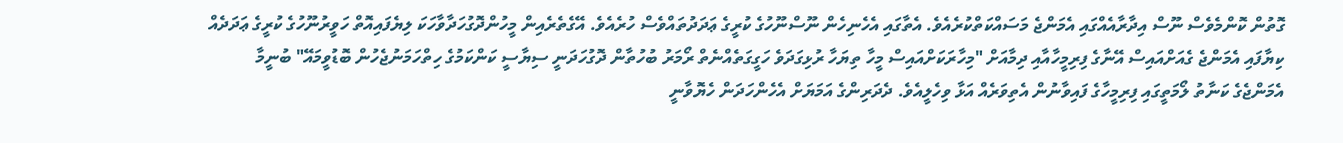ގޮތުން ކޮންމެވެސް ނޫސް އިދާރާއެއްގައި އެމަންޖެ މަސައްކަތްކުރެއެވެ. އެތާގައި އެހެނިހެން ނޫސްނޫހުގެ ކުރީގެ ޢަދަދުތައްވެސް ހުރެއެވެ. އޭގެތެރެއިން މީހުންދޮގުހަދާވާހަކަ ލިޔެފައިއޮތް ހަވީރުނޫހުގެ ކުރީގެ ޢަދަދެއް ކިޔާފައި އެމަންޖެ ގެއަށްއައިސް އޭނާގެ ފިރިމީހާއާއި ދިމާއަށް "މިހާރަކަށްއައިސް މީހާ ތިޔަހާ ރުޅިގަދަވެ ހަގީގަތެއްނެތް ރޯމަރު ބުހުތާން ދޮގުހަދަނީ ސިޔާސީ ކަންކަމުގެ ހިތްހަމަނުޖެހުން ބޮޑުވީމައޭ" ބުނީމާ އެމަންޖެގެ ކަނާތު ލޯމަތީގައި ފިރިމީހާގެ ފައިވާނުން އެތިވަރެއް އަޅާ ވިހެލީއެވެ. ދެދަރިންގެ އަމަޔަށް އެހެންހަދަން ހެޔޮވާނީ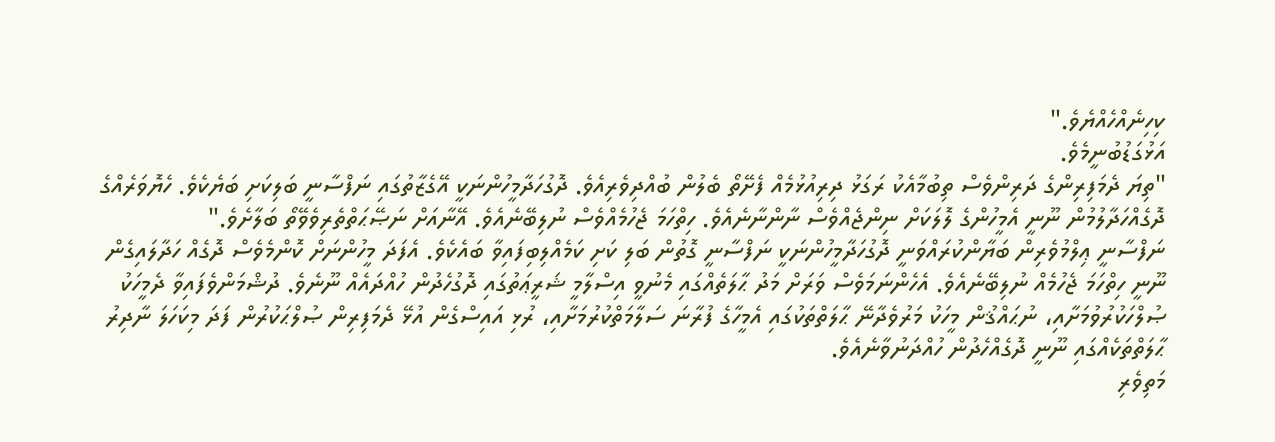ކިހިނެއްހެއްޔެވެ."
އަޅުގަޑުބުނީމެވެ.
"ތިޔަ ދެމަފިރިންގެ ދަރިންވެސް ތިބުމާއެކު ރަގަޅު ދިރިއުޅުމެއް ފެށޭތޯ ބެލުން ބުއްދިވެރިއެވެ. ދޮގުހަދާމީހުންނަކީ އޭގެޒާތުގައި ނަފްސާނީ ބަލިކަށި ބަޔެކެވެ. ހެޔޮވަރެއްގެ ދޮގެއްހަދާލުމުން ނޫނީ އެމީހުންގެ ލޮލަކަށް ނިންޖެއްވެސް ނާންނާނެއެވެ. ހިތްހަމަ ޖެހުމެއްވެސް ނުލިބޭނެއެވެ. އޭނާއަށް ނަޞޭޙަތްތެރިވެވޭތޯ ބަލާށެވެ."
ނަފްސާނީ ޢިލްމުވެރިން ބަޔާންކުރައްވަނީ ދޮގުހަދާމީހުންނަކީ ނަފްސާނީ ގޮތުން ބަލި ކަށި ކަމެއްލިބިފައިވާ ބައެކެވެ. އެފަދަ މީހުންނަށް ކޮންމެވެސް ދޮގެއް ހަދާލައިގެން ނޫނީ ހިތްހަމަ ޖެހުމެއް ނުލިބޭނެއެވެ. އެހެންނަމަވެސް ވަރަށް މަދު ޙާލަތެއްގައި މެނުވީ އިސްލާމީ ޝަރީޢަތުގައި ދޮގުހެދުން ހުއްދައެއް ނޫނެވެ. ދުޝްމަންވެފައިވާ ދެމީހަކު ޞުލްހަކުރުވުމަށާއި، ނުޙައްޤުން މީހަކު މަރުވެދާނޭ ޙާލަތްތަކުގައި އެމީހާގެ ފުރާނަ ސަލާމަތްކުރުމަށާއި، ރުޅި އައިސްގެން އުޅޭ ދެމަފިރިން ޞުލްޙަކުރުން ފަދަ މިކަހަލަ ނާދިރު ޙާލަތްތަކެއްގައި ނޫނީ ދޮގެއްހެދުން ހުއްދަނުވާނެއެވެ.
މަތިވެރި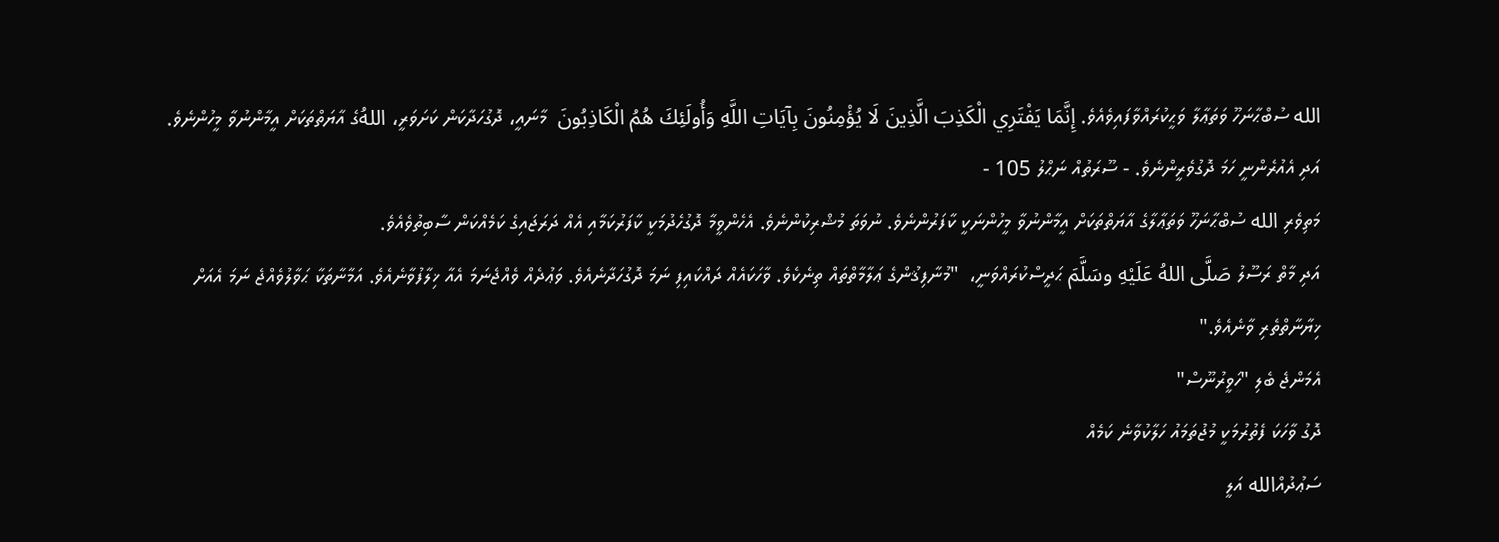الله ސުބްޙާނަހޫ ވަތަޢާލާ ވަޙީކުރައްވާފައިވެއެވެ. إِنَّمَا يَفْتَرِي الْكَذِبَ الَّذِينَ لَا يُؤْمِنُونَ بِآيَاتِ اللَّهِ وَأُولَئِكَ هُمُ الْكَاذِبُونَ  މާނައީ، ދޮގުހަދާކަން ކަށަވަރީ، اللهُގެ އާޔަތްތަކަށް އީމާންނުވާ މީހުންނެވެ. އަދި އެއުރެންނީ ހަމަ ދޮގުވެރީންނެވެ. - ސޫރަތުއް ނަޙްލު 105 -
މަތިވެރި الله ސުބްޙާނަހޫ ވަތަޢާލާގެ އާޔަތްތަކަށް އީމާންނުވާ މީހުންނަކީ ކާފަރުންނެވެ. ނުވަތަ މުޝްރިކުންނެވެ. އެހެންވީމާ ދޮގުހެދުމަކީ ކާފަރުކަމާއި އެއް ދަރަޖައިގެ ކަމެއްކަން ސާބިތުވެއެވެ.
އަދި މާތް ރަސޫލު صَلَّى اللهُ عَلَيْهِ وسَلَّمَ ޙަދީސްކުރައްވަނީ،  "މުނާފިޤުންގެ ޢަލާމާތްތައް ތިނެކެވެ. ވާހަކައެއް ދައްކައިފި ނަމަ ދޮގުހަދާނެއެވެ. ވަޢުދެއް ވެއްޖެނަމަ އެއާ ޚިލާފުވާނެއެވެ. އަމާނާތަކާ ޙަވާލުވެއްޖެ ނަމަ އެއަށް ޚިޔާނާތްތެރި ވާނެއެވެ."
އެމަންޖެ ބެލި "ހަވީރުނޫސް"
ދޮގު ވާހަކަ ފެތުރުމަކީ މުޖުތަމައު ހަލާކުވާނެ ކަމެއް
ސަޢުދުއްالله އަލީ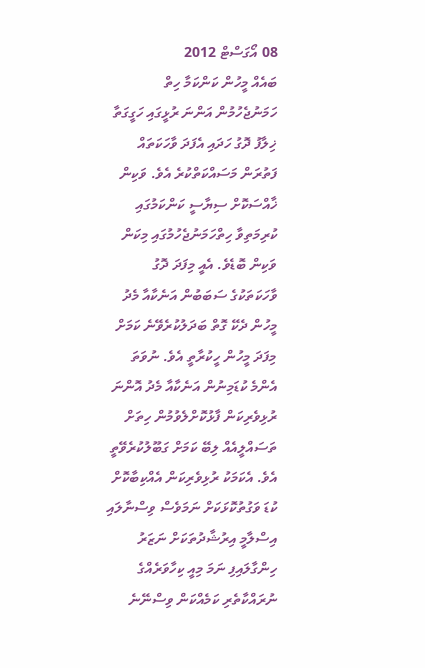08 އޯގަސްޓް 2012
ބައެއް މީހުން ކަންކަމާ ހިތް ހަމަނުޖެހުމުން އަންނަ ރުޅީގައި ހަގީގަތާ ޚިލާފު ދޮގު ހަދައި އެފަދަ ވާހަކަތައް ފަތުރަން މަސައްކަތްކުރެ އެވެ. ވަކިން ޚާއްސަކޮށް ސިޔާސީ ކަންކަމުގައި ކުރިމަތިވާ ހިތްހަމަނުޖެހުމުގައި މިކަން ވަކިން ބޮޑެވެ. އެއީ މިފަދަ ދޮގު ވާހަކަތަކުގެ ސަބަބުން އަނެކާއާ މެދު މީހުން ދެކޭ ގޮތް ބަދަލުކުރެވޭނެ ކަމަށް މިފަދަ މީހުން ހީކުރާތީ އެވެ. ނުވަތަ އެންމެ ކުޑަމިނުން އަނެކާއާ މެދު އޮންނަ ރުޅިވެރިކަން ފާޅުކޮށްލެވުމުން ހިތަށް ތަސައްލީއެއް ލިބޭ ކަމަށް ގަބޫލުކުރެވޭތީ އެވެ. އެކަމަކު ރުޅިވެރިކަން އެއްކިބާކޮށް ކުޑަ ވަގުތުކޮޅަކަށް ނަމަވެސް ވިސްނާލައި އިސްލާމީ އިރުޝާދުތަކަށް ނަޒަރު ހިންގާލައިފި ނަމަ މިއީ ކިހާވަރެއްގެ ނުރައްކާތެރި ކަމެއްކަން ވިސްނޭނެ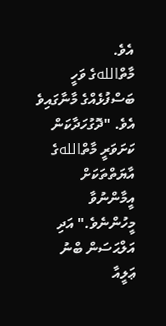އެވެ.
މާތްاللهގެ ވަހީ ބަސްފުޅެއްގެ މާނާގައިވެ އެވެ. "ދޮގުހަދާކަން ކަށަވަރީ މާތްاللهގެ އާޔަތްތަކަށް އީމާންނުވާ މީހުންނެވެ." އަދި އަލްޙަސަން ބްނު ޢަލީއާ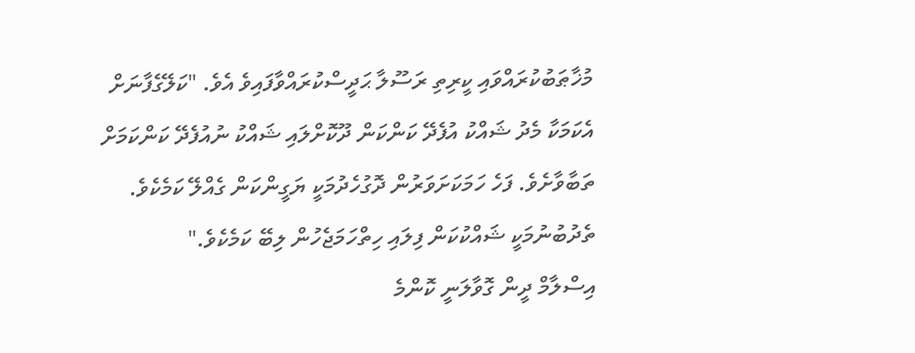މުޚާޠަބުކުރައްވައި ކީރިތި ރަސޫލާ ޙަދީސްކުރައްވާފައިވެ އެވެ. "ކަލޭގެފާނަށް އެކަމަކާ މެދު ޝައްކު އުފެދޭ ކަންކަން ދޫކޮށްލައި ޝައްކު ނުއުފެދޭ ކަންކަމަށް ތަބާވާށެވެ. ފަހެ ހަމަކަށަވަރުން ދޮގުހެދުމަކީ ޔަގީންކަން ގެއްލޭ ކަމެކެވެ. ތެދުބުނުމަކީ ޝައްކުކަން ފިލައި ހިތްހަމަޖެހުން ލިބޭ ކަމެކެވެ."
އިސްލާމް ދީން ގޮވާލަނީ ކޮންމެ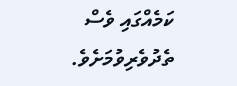ކަމެއްގައި ވެސް ތެދުވެރިވުމަށެވެ.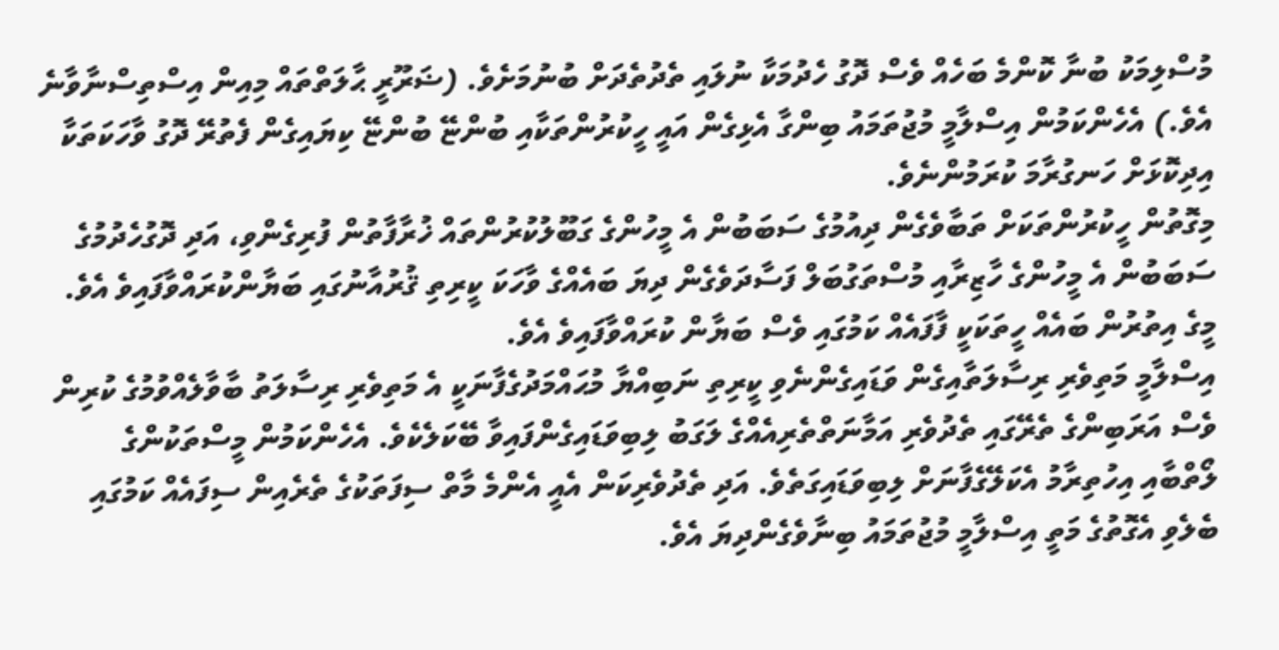މުސްލިމަކު ބުނާ ކޮންމެ ބަހެއް ވެސް ދޮގު ހެދުމަކާ ނުލައި ތެދުތެދަށް ބުނުމަށެވެ. (ޟަރޫރީ ޙާލަތްތައް މިއިން އިސްތިސްނާވާނެ އެވެ.) އެހެންކަމުން އިސްލާމީ މުޖުތަމައު ބިންގާ އެޅިގެން އައީ ހީކުރުންތަކާއި ބުންޏޭ ބުންޏޭ ކިޔައިގެން ފެތުރޭ ދޮގު ވާހަކަތަކާ އިދިކޮޅަށް ހަނގުރާމަ ކުރަމުންނެވެ.
މިގޮތުން ހީކުރުންތަކަށް ތަބާވެގެން ދިއުމުގެ ސަބަބުން އެ މީހުންގެ ގަބޫލުކުރުންތައް ޚުރާފާތުން ފުރިގެންވި، އަދި ދޮގުހެދުމުގެ ސަބަބުން އެ މީހުންގެ ހާޒިރާއި މުސްތަގުބަލް ފަސާދަވެގެން ދިޔަ ބައެއްގެ ވާހަކަ ކީރިތި ޤުރުއާނުގައި ބަޔާންކުރައްވާފައިވެ އެވެ. މީގެ އިތުރުން ބައެއް ހީތަކަކީ ފާފައެއް ކަމުގައި ވެސް ބަޔާން ކުރައްވާފައިވެ އެވެ.
އިސްލާމީ މަތިވެރި ރިސާލަތާއިގެން ވަޑައިގެންނެވި ކީރިތި ނަބިއްޔާ މުޙައްމަދުގެފާނަކީ އެ މަތިވެރި ރިސާލަތު ބާވާލެއްވުމުގެ ކުރިން ވެސް އަރަބިންގެ ތެރޭގައި ތެދުވެރި އަމާނަތްތެރިއެއްގެ ލަގަބު ލިބިވަޑައިގެންފައިވާ ބޭކަލެކެވެ. އެހެންކަމުން މީސްތަކުންގެ ލޯތްބާއި އިހުތިރާމު އެކަލޭގެފާނަށް ލިބިވަޑައިގަތެވެ. އަދި ތެދުވެރިކަން އެއީ އެންމެ މާތް ސިފަތަކުގެ ތެރެއިން ސިފައެއް ކަމުގައި ބެލެވި އެގޮތުގެ މަތީ އިސްލާމީ މުޖުތަމައު ބިނާވެގެންދިޔަ އެވެ.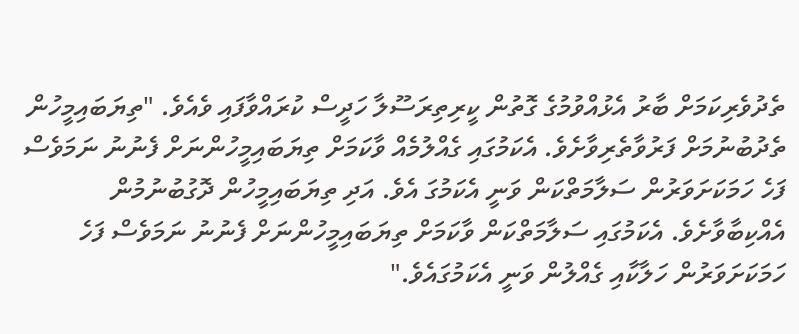ތެދުވެރިކަމަށް ބާރު އެޅުއްވުމުގެ ގޮތުން ކީރިތިރަސޫލާ ހަދީސް ކުރައްވާފައި ވެއެވެ. "ތިޔަބައިމީހުން ތެދުބުނުމަށް ފަރުވާތެރިވާށެވެ. އެކަމުގައި ގެއްލުމެއް ވާކަމަށް ތިޔަބައިމީހުންނަށް ފެނުނު ނަމަވެސް ފަހެ ހަމަކަށަވަރުން ސަލާމަތްކަން ވަނީ އެކަމުގަ އެވެ. އަދި ތިޔަބައިމީހުން ދޮގުބުނުމުން އެއްކިބާވާށެވެ. އެކަމުގައި ސަލާމަތްކަން ވާކަމަށް ތިޔަބައިމީހުންނަށް ފެނުނު ނަމަވެސް ފަހެ ހަމަކަށަވަރުން ހަލާކާއި ގެއްލުން ވަނީ އެކަމުގައެވެ."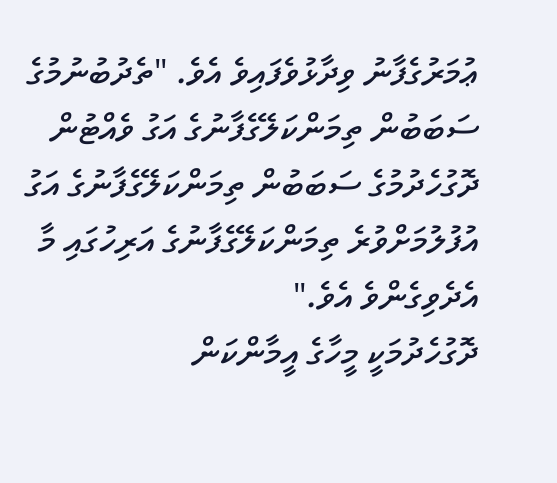ޢުމަރުގެފާނު ވިދާޅުވެފައިވެ އެވެ. "ތެދުބުނުމުގެ ސަބަބުން ތިމަންކަލޭގެފާނުގެ އަގު ވެއްޓުން ދޮގުހެދުމުގެ ސަބަބުން ތިމަންކަލޭގެފާނުގެ އަގު އުފުލުމަށްވުރެ ތިމަންކަލޭގެފާނުގެ އަރިހުގައި މާ އެދެވިގެންވެ އެވެ."
ދޮގުހެދުމަކީ މީހާގެ އީމާންކަން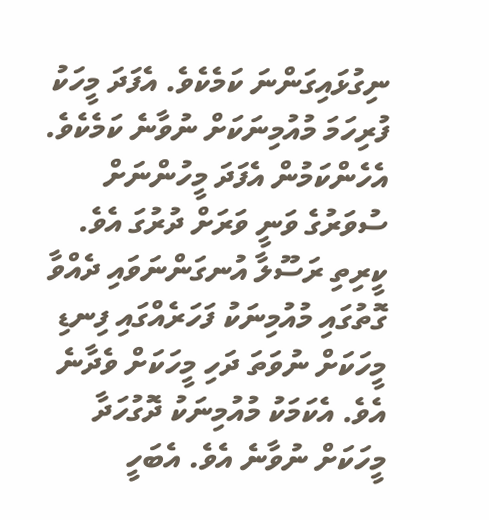ނިގުޅައިގަންނަ ކަމެކެވެ. އެފަދަ މީހަކު ފުރިހަމަ މުއުމިނަކަށް ނުވާނެ ކަމެކެވެ. އެހެންކަމުން އެފަދަ މީހުންނަށް ސުވަރުގެ ވަނީ ވަރަށް ދުރުގަ އެވެ. ކީރިތި ރަސޫލާ އުނގަންނަވައި ދެއްވާ ގޮތުގައި މުއުމިނަކު ފަހަރެއްގައި ފިނޑި މީހަކަށް ނުވަތަ ދަހި މީހަކަށް ވެދާނެ އެވެ. އެކަމަކު މުއުމިނަކު ދޮގުހަދާ މީހަކަށް ނުވާނެ އެވެ. އެބަހީ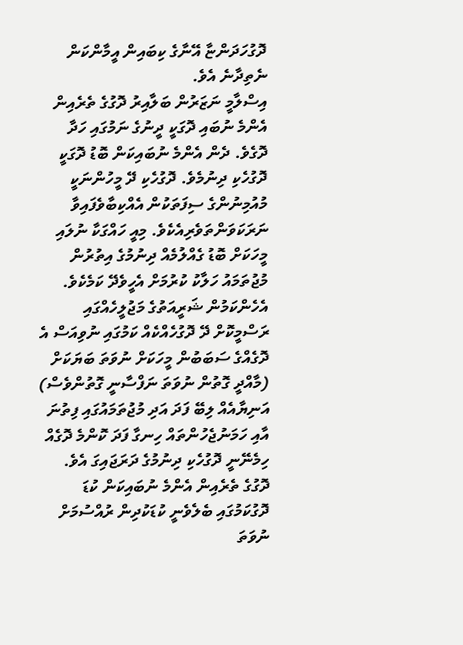ދޮގުހަދަންޏާ އޭނާގެ ކިބައިން އީމާންކަން ނެތިދާނެ އެވެ.
އިސްލާމީ ނަޒަރުން ބަލާއިރު ދޮގުގެ ތެރެއިން އެންމެ ނުބައި ދޮގަކީ ދީނުގެ ނަމުގައި ހަދާ ދޮގެވެ. ދެން އެންމެ ނުބައިކަން ބޮޑު ދޮގަކީ ދޮގުހެކި ދިނުމެވެ. ދޮގުހެކި ދޭ މީހުންނަކީ މުއުމިނުންގެ ސިފަތަކުން އެއްކިބާވެފައިވާ ނަރަކަވަންތަވެރިއެކެވެ. މިއީ ހައްގަކާ ނުލައި މީހަކަށް ބޮޑު ގެއްލުމެއް ދިނުމުގެ އިތުރުން މުޖުތަމައު ހަލާކު ކުރުމަށް އެހީވެދޭ ކަމެކެވެ.
އެހެންކަމުން ޝަރީއަތުގެ މަޖުލީހެއްގައި ރަސްމީކޮށް ދޭ ދޮގުހެއްކެއް ކަމުގައި ނުވިއަސް އެ ދޮގެއްގެ ސަބަބުން މީހަކަށް ނުވަތަ ބަޔަކަށް (މާއްދީ ގޮތުން ނުވަތަ ނަފްސާނީ ގޮތުންވެސް) އަނިޔާއެއް ލިބޭ ފަދަ އަދި މުޖުތަމައުގައި ފިތުނަ އާއި ހަމަނުޖެހުންތައް ހިނގާ ފަދަ ކޮންމެ ދޮގެއް ހިމެނޭނީ ދޮގުހެކި ދިނުމުގެ ދަރަޖައިގަ އެވެ.
ދޮގުގެ ތެރެއިން އެންމެ ނުބައިކަން ކުޑަ ދޮގުކަމުގައި ބެލެވެނީ ކުޑަކުދިން ރުއްސުމަށް ނުވަތަ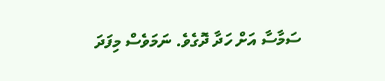ސަމާސާ އަށް ހަދާ ދޮގެވެ. ނަމަވެސް މިފަދަ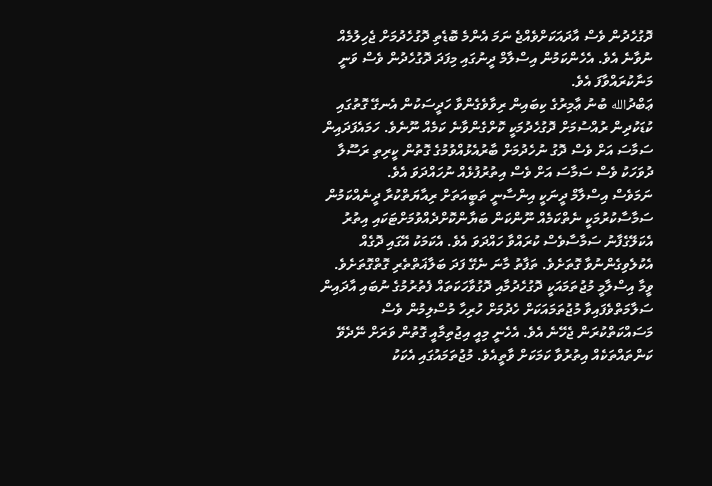ދޮގުހެދުން ވެސް އާދައަކަށްވެއްޖެ ނަމަ އެންމެ ބޮޑެތި ދޮގުހެދުމަށް ޖެހިލުމެއް ނުވާނެ އެވެ. އެހެންކަމުން އިސްލާމް ދީނުގައި މިފަދަ ދޮގުހެދުން ވެސް ވަނީ މަނާކުރައްވާފަ އެވެ.
ޢަބްދުالله ބުނު ޢާމިރުގެ ކިބައިން ރިވާވެގެންވާ ހަދީސަކުން އެނގޭ ގޮތުގައި ކުޑަކުދިން ރުއްސުމަށް ދޮގުހެދުމަކީ ކޮށްގެންވާނެ ކަމެއް ނޫނެވެ. ހަމައެފަދައިން ސަމާސަ އަށް ވެސް ދޮގު ނުހެދުމަށް ބާރުއެޅުއްވުމުގެ ގޮތުން ކީރިތި ރަސޫލާ ދުވަހަކު ވެސް ސަމާސަ އަށް ވެސް އިތުރުފުޅެއް ނުހައްދަވަ އެވެ.
ނަމަވެސް އިސްލާމް ދީނަކީ އިންސާނީ ތަބީއަތަށް ރިއާޔަތްކުރާ ދީނެއްކަމުން ސަމާސާކުރުމަކީ ނެތްކަމެއް ނޫންކަން ބަޔާންކޮށްދެއްވުމަށްޓަކައި އިތުރު އެކަލޭގެފާނު ސަމާސާވެސް ކުރައްވާ ހައްދަވަ އެވެ. އެކަމަކު އޭގައި ދޮގެއް އެކުލެވިގެންނުވާ ގޮތަށެވެ. ތަފާތު މާނަ ނެގޭ ފަދަ ބަލާޣަތްތެރި ގޮތްގޮތަށެވެ.
ވީމާ އިސްލާމީ މުޖުތަމައަކީ ދޮގުހެދުމާއި ދޮގުވާހަކަތައް ފެތުރުމުގެ ނުބައި އާދައިން ސަލާމަތްވެފައިވާ މުޖުތަމައަކަށް ހެދުމަށް ހުރިހާ މުސްލިމުން ވެސް މަސައްކަތްކުރަން ޖެހޭނެ އެވެ. އެހެނީ މިއީ އިޖުތިމާއީ ގޮތުން ވަރަށް ނޭދެވޭ ކަންތައްތަކެއް އިތުރުވާ ކަމަކަށް ވާތީއެވެ. މުޖުތަމައުގައި އެކަކު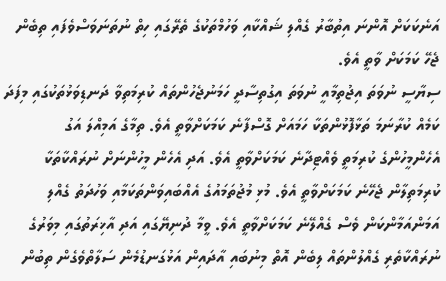އަނެކަކަށް އޮންނަ އިތުބާރު ގެއްލި ޝައްކާއި ވަހުމްތަކުގެ ތެރޭގައި ހިތް ނުތަނަވަސްވެފައި ތިބެން ޖެހޭ ކަމަކަށް ވާތީ އެވެ.
ސިޔާސީ ނުވަތަ އިޖުތިމާއީ ނުވަތަ އިގުތިސާދީ ހަމަނުޖެހުންތައް ކުރިމަތިވާ ދަނޑިވަޅުތަކުގައި މިފަދަ ކަމެއް ކުރާނަމަ ތަޅާފޮޅުންތަކާ ހަމައަށް ގޮސްފާނެ ކަމަކަށްވާތީ އެވެ. ތިމާގެ އަމިއްލަ އަގު އެހެންމީހުންގެ ކުރިމަތީ ވެއްޓިދާނެ ކަމަކަށްވާތީ އެވެ. އަދި އެހެން މީހުންނަށް ނުރައްކާތަކާ ކުރިމަތިލާން ޖެހޭނެ ކަމަކަށްވާތީ އެވެ. މުޅި މުޖުތަމައުގެ އެއްބައިވަންތަކަމާއި ވަހުދަތު ގެއްލި އަމަންއަމާންކަން ވެސް ގެއްލޭނެ ކަމަކަށްވާތީ އެވެ. ވީމާ ދުނިޔޭގައި އަދި އާޚިރަތުގައި މިވަރުގެ ނުރައްކާތެރި ގެއްލުންތައް ލިބެން އޮތް މިނުބައި އާދައިން އަޅުގަނޑުމެން ސަލާތްވެގެން ތިބުން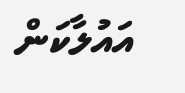އައުލާކަން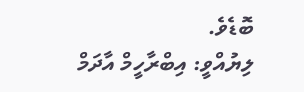ބޮޑެވެ.
ލިޔުއްވީ: އިބްރާހީމް އާދަމް